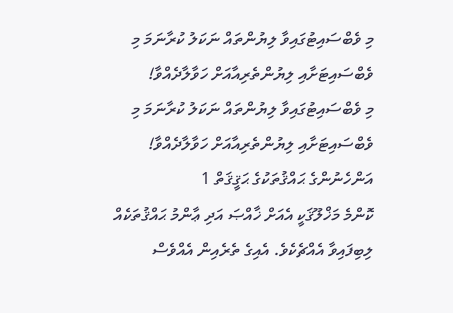މި ވެބްސައިޓުގައިވާ ލިޔުންތައް ނަކަލު ކުރާނަމަ މި ވެބްސައިޓަށާއި ލިޔުންތެރިއާއަށް ހަވާލާދެއްވާ!
މި ވެބްސައިޓުގައިވާ ލިޔުންތައް ނަކަލު ކުރާނަމަ މި ވެބްސައިޓަށާއި ލިޔުންތެރިއާއަށް ހަވާލާދެއްވާ!
އަންހެނުންގެ ޙައްޤުތަކުގެ ޙަޤީޤަތް 1
ކޮންމެ މަޚްލޫޤަކީ އެއަށް ޚާއްޞަ އަދި ޢާންމު ޙައްޤުތަކެއް ލިބިފައިވާ އެއްޗެކެވެ. އެއިގެ ތެރެއިން އެއްވެސް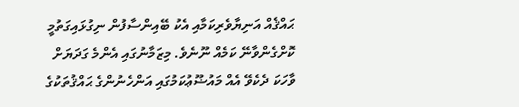ޙައްޤެއް އަނިޔާވެރިކަމާއި އެކު ބޭއިންސާފުން ނިގުޅައިގަތުމީ ކޮށްގެންވާނޭ ކަމެއް ނޫނެވެ. މިޒަމާނުގައި އެންމެ ގަދަޔަށް ވާހަކަ ދެކެވޭ އެއް މައުޟޫޢުކަމުގައި އަންހެނުންގެ ޙައްޤުތަކުގެ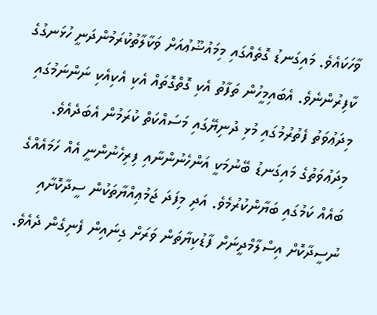ވާހަކައެވެ. މައިގަނޑު ގޮތެއްގައި މިމައުޟޫޢުއަށް ވަކާލާތުކުރަމުންދަނީ ހުޅަނގުގެ ކާފިރުންނެވެ. އެބައިމީހުން ތަފާތު އެކި ގޮތްގޮތައް އެކި އެކިއެކި ނަންނަމުގައި މިދަޢުވަތު ފެތުރުމުގައި މުޅި ދުނިޔޭގައި މަސައްކަތް ކުރަމުން އެބަދެއެވެ. މިދަޢުވަތުގެ މައިގަނޑު ބޭނުމަކީ އަންހެނުންނާއި ފިރިހެނުންނީ އެއް ހަމައެއްގެ ބައެއް ކަމުގައި ބަޔާންކުރުމެވެ. އަދި މިފަދަ ޖަމުޢިއްޔާތަކުން ސީދާކޮށާއި ނުސީދާކޮށް އިސްލާމްދީނަށް ފާޑުކިޔާތަން ވަރަށް ގިނައިން ފެނިގެން ދެއެވެ.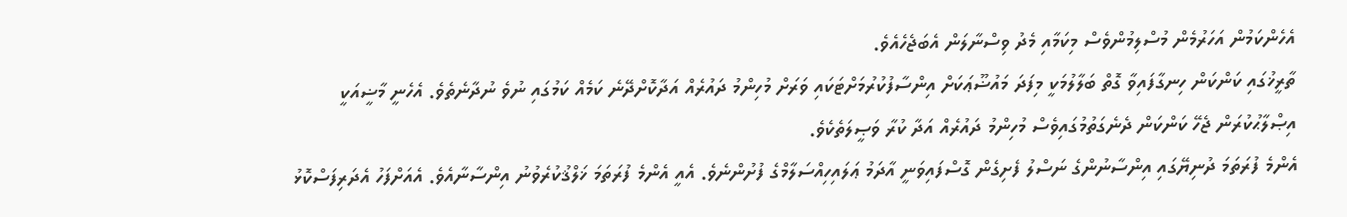އެހެންކަމުން އަހަރުމެން މުސްލިމުންވެސް މިކަމާއި މެދު ވިސްނާލަން އެބަޖެހެއެވެ.
ތާރީޚުގައި ކަންކަން ހިނގާފައިވާ ގޮތް ބަލާލުމަކީ މިފަދަ މައުޟޫޢަކަށް އިންސާފުކުރުމަށްޓަކައި ވަރަށް މުހިންމު ދައުރެއް އަދާކޮށްދޭނެ ކަމެއް ކަމުގައި ނުވެ ނުދާނެތެވެ. އެހެނީ މާޟީއަކީ އިޞްލާޙުކުރަން ޖެހޭ ކަންކަން ދެނެގަތުމުގައިވެސް މުހިންމު ދައުރެއް އަދާ ކުރާ ވަޞީލަތެކެވެ.
އެންމެ ފުރަތަމަ ދުނިޔޭގައި އިންސާނުންގެ ނަސްލު ފެށިގެން ގޮސްފައިވަނީ އާދަމު ޢަލައިހިއްސަލާމްގެ ފުށުންނެވެ. އެއީ އެންމެ ފުރަތަމަ ޚަލްޤުކުރެވުނު އިންސާނާއެވެ. އެއަށްފަހު އެދަރިފަސްކޮޅު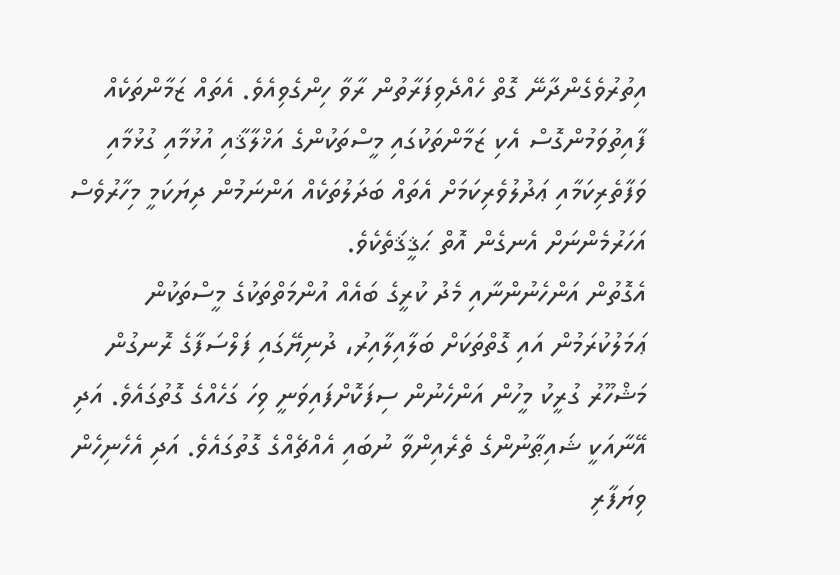އިތުރުވެގެންދާނޭ ގޮތް ހެއްދެވިފަރާތުން ރާވާ ހިންގެވިއެވެ. އެތައް ޒަމާންތަކެއް ފާއިތުވަމުންގޮސް އެކި ޒަމާންތަކުގައި މީސްތަކުންގެ އަޚްލާޤާއި އުޅުމާއި ގުޅުމާއި ވަފާތެރިކަމާއި ޢަދުލުވެރިކަމަށް އެތައް ބަދަލުތަކެއް އަންނަމުން ދިޔަކަމީ މިހާރުވެސް އަހަރުމެންނަށް އެނގެން އޮތް ޙަޤީޤަތެކެވެ.
އެގޮތުން އަންހެނުންނާއި މެދު ކުރީގެ ބައެއް އުންމަތްތަކުގެ މީސްތަކުން ޢަމަލުކުރަމުން އައި ގޮތްތަކަށް ބަލާއިލާއިރު، ދުނިޔޭގައި ފަލްސަފާގެ ރޮނގުން މަޝްހޫރު ގުރީކު މީހުން އަންހެނުން ސިފަކޮށްފައިވަނީ ވިހަ ގަހެއްގެ ގޮތުގައެވެ. އަދި އޭނާއަކީ ޝައިޠާނުންގެ ތެރެއިންވާ ނުބައި އެއްޗެއްގެ ގޮތުގައެވެ. އަދި އެހެނިހެން ވިޔަފާރި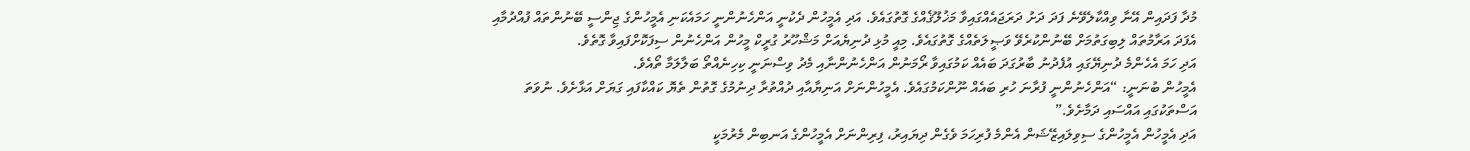މުދާ ފަދައިން އޭނާ ވިއްކާލެވޭނެ ފަދަ ދަށު ދަރަޖައެއްގައިވާ މަޚުލޫޤެއްގެ ގޮތުގައެވެ. އަދި އެމީހުން ދެކުނީ އަންހެނުންނީ ހަމައެކަނި އެމީހުންގެ ޖިންސީ ބޭނުންތައް ފުއްދުމާއި އެފަދަ އަރާމުތައް ލިބިގަތުމަށް ބޭނުންކުރެވޭ ވަޞީލަތެއްގެ ގޮތުގައެވެ. މިއީ މުޅި ދުނިޔެއަށް މަޝްހޫރު ގުރީކް މީހުން އަންހެނުން ސިފަކޮށްފައިވާ ގޮތެވެ.
އަދި ހަމަ އެހެންމެ ދުނިޔޭގައި އުފެދުނު ބާރުގަދަ ބައެއް ކަމުގައިވާ ރޯމަނުން އަންހެނުންނާއި މެދު ވިސްނަނީ ކިހިނެއްތޯ ބަލާލަމާ ތޯއެވެ.
އެމީހުން ބުނަނީ: “އަންހެނުންނީ ފުރާނަ ހުރި ބައެއް ނޫންކަމުގައެވެ. އެމީހުންނަށް އަނިޔާއާއި ދުއްތުރާ ދިނުމުގެ ގޮތުން ތެޔޮ ކައްކާފައި ގަޔަށް އަޅާށެވެ. ނުވަތަ އަސްތަކުގައި އައްސައި ދަމާށެވެ.”
އަދި އެމީހުން އެމީހުންގެ ސިވިލައިޒޭޝަން އެންމެ ފުރިހަމަ ވެގެން ދިޔައިރު، ފިރިންނަށް އެމީހުންގެ އަނބިން މެރުމަކީ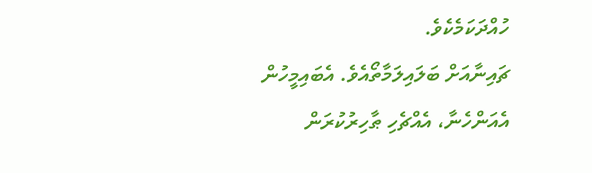ހުއްދަކަމެކެވެ.
ޗައިނާއަށް ބަލައިލަމާތޯއެވެ. އެބައިމީހުން އެއަންހެނާ، އެއްޗެހި ޠާހިރުކުރަން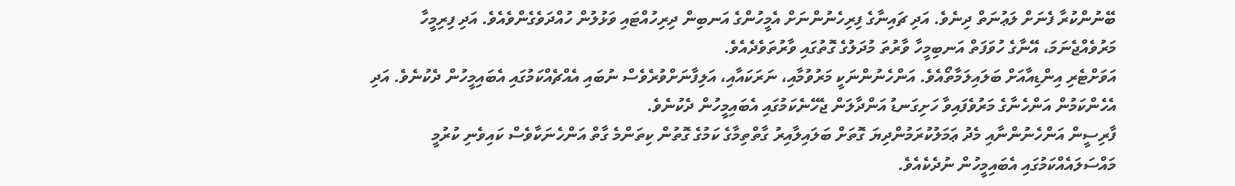ބޭނުންކުރާ ފެނަށް ލަޢުނަތް ދިނެވެ. އަދި ޗައިނާގެ ފިރިހެނުންނަށް އެމީހުންގެ އަނބިން ދިރިހުއްޓައި ވަޅުލުން ހުއްދަވެގެންވެއެވެ. އަދި ފިރިމީހާ މަރުވެއްޖެނަމަ، އޭނާގެ ހުވަފަތް އަނބިމީހާ ވާރުތަ މުދަލުގެ ގޮތުގައި ވާރުތަވެދެއެވެ.
އަވަށްޓެރި އިންޑިއާއަށް ބަލައިލަމާތޯއެވެ. އަންހެނުންނަކީ މަރުވުމާއި، ނަރަކައާއި، އަލިފާނަށްވުރެވެސް ނުބައި އެއްޗެއްކަމުގައި އެބައިމީހުން ދެކުނެވެ. އަދި އެހެންކަމުން އަންހެނާގެ މަރުވެފައިވާ ހަށިގަނޑު އަންދާލަން ޖެހޭނެކަމުގައި އެބައިމީހުން ދެކުނެވެ.
ފާރިސީން އަންހެނުންނާއި މެދު ޢަމަލުކުރަމުންދިޔަ ގޮތަށް ބަލައިލާއިރު ގާތްތިމާގެ ކަމުގެ ގޮތުން ކިތަންމެ ގާތް އަންހެނަކާވެސް ކައިވެނި ކުރުމީ މައްސަލައެއްކަމުގައި އެބައިމީހުން ނުދެކެއެވެ.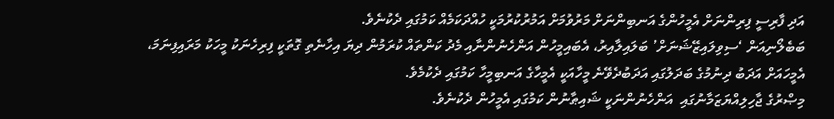އަދި ފާރިސީ ފިރިންނަށް އެމީހުންގެ އަނބިންނަށް މަރުވުމަށް އަމުރުކުރުމަކީ ހުއްދަކަމެއް ކަމުގައި ދެކުނެވެ.
ބަބެލޯނިއަން ‘ސިވިލައިޒޭޝަނަށް’ ބަލައިލާއިރު، އެބައިމީހުން އަންހެނުންނާއި މެދު ކަންތައް ކުރަމުން ދިޔަ އިހާނެތި ގޮތަކީ ފިރިހެނަކު މީހަކު މަރައިފިނަމަ، އެމީހައަށް އަދަބު ދިނުމުގެ ބަދަލުގައި އަދަބުދެވޭނެ މީހާއަކީ އެމީހާގެ އަނބިމީހާ ކަމުގައި ދެކުމެވެ.
މިޞްރުގެ ޖާހިލިއްޔަޒަމާނުގައި  އަންހެނުންނަކީ ޝައިޠާނުން ކަމުގައި އެމީހުން ދެކުނެވެ.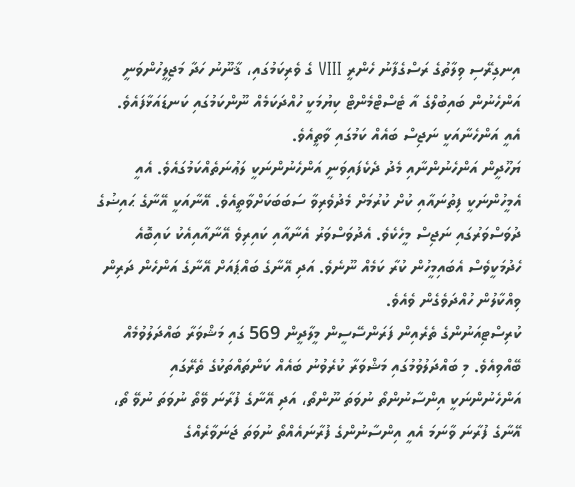އިނގިރޭސި ވިލާތުގެ ރަސްގެފާނު ހެންރީ VIII ގެ ވެރިކަމުގައި، ޤާނޫނު ހަދާ މަޖިލީހުންވަނީ އަންހެނުން ބައިބުލްގެ އާ ޓެސްޓްމެންޓް ކިޔުމަކީ ހުއްދަކަމެއް ނޫންކަމުގައި ކަނޑައަޅާފައެވެ. އެއީ އަންހެނާއަކީ ނަޖިސް ބައެއް ކަމުގައި ވާތީއެވެ.
ޔަހޫދީން އަންހެނުންނާއި މެދު ދެކެފައިވަނީ އަންހެނުންނަކީ ލަޢުނަތެއްކަމުގައެވެ. އެއީ އެމީހުންނަކީ ފިތުނައާއި ކުށް ކުރުމަށް މެދުވެރިވާ ސަބަބަކަށްވާތީއެވެ. އޭނާއަކީ އޭނާގެ ޙައިޟުގެ ދުވަސްވަރުގައި ނަޖިސް މީހެކެވެ. އެދުވަސްވަރު އެނާއާއި ކައިރިވެ އޭނާއާއިއެކު ކައިބޮއެ ހެދުމަކީވެސް އެބައިމީހުން ކުރާ ކަމެއް ނޫނެވެ. އަދި އޭނާގެ ބައްޕައަށް އޭނާގެ އަންހެން ދަރިން ވިއްކާލުން ހުއްދަވެގެން ވެއެވެ.
ކުރިސްޓިއަނުންގެ ތެރެއިން ފަރަންސޭސީން މީލާދީން 569 ގައި މަޝްވަރާ ބައްދަލުވުމެއް ބޭއްވިއެވެ. މި ބައްދަލުވުމުގައި މަޝްވަރާ ކުރެވުނު ބައެއް ކަންތައްތަކުގެ ތެރޭގައި އަންހެނުންނަކީ އިންސާނުންތޯ ނުވަތަ ނޫންތޯ، އަދި އޭނާގެ ފުރާނަ ވޭތޯ ނުވަތަ ނުވޭ ތޯ،  އޭނާގެ ފުރާނަ ވާނަމަ އެއީ އިންސާނުންގެ ފުރާނައެއްތޯ ނުވަތަ ޖަނަވާރެއްގެ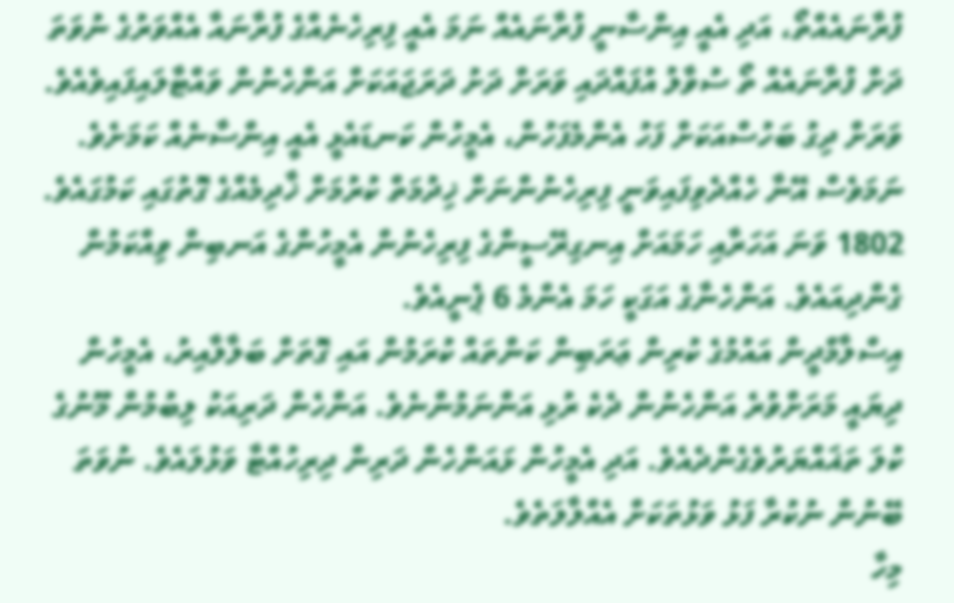ފުރާނައެއްތޯ، އަދި އެއީ އިންސާނީ ފުރާނައެއް ނަމަ އެއީ ފިރިހެނެއްގެ ފުރާނައާ އެއްވަރުގެ ނުވަތަ ދަށް ފުރާނައެއް ތޯ ސުވާލު އުފައްދައި ވަރަށް ދަށު ދަރަޖައަކަށް އަންހެނުން ވައްޓާލައިފައިވެއެވެ. ވަރަށް ދިގު ބަހުސްއަކަށް ފަހު އެންމެފަހުން، އެމީހުން ކަނޑައެޅީ އެއީ އިންސާނެއް ކަމަށެވެ. ނަމަވެސް އޭނާ ހެއްދެވިފައިވަނީ ފިރިހެނުންނަށް ޚިދުމަތް ކުރުމަށް ޚާދިމެއްގެ ގޮތުގައި ކަމުގައެވެ.
1802 ވަނަ އަހަރާއި ހަމައަށް އިނގިރޭސީންގެ ފިރިހެނުން އެމީހުންގެ އަނބިން ވިއްކަމުން ގެންދިއައެވެ. އަންހެނާގެ އަގަކީ ހަމަ އެންމެ 6 ޕެނީއެވެ.
އިސްލާމްދީން އައުމުގެ ކުރިން ޢަރަބިން ކަންތައް ކުރަމުން އައި ގޮތަށް ބަލާލާއިރު، އެމީހުން ދިޔައީ މަރަށްވުރެ އަންހެނުން ދެކެ ރުޅި އަންނަމުންނެވެ. އަންހެން ދަރިއަކު ލިބުމުން މޫނުގެ ކުލަ ތަޣައްޔަރުވެގެންދެއެވެ. އަދި އެމީހުން ޅައަންހެން ދަރިން ދިރިހުއްޓާ ވަޅުލައެވެ. ނުވަތަ ބޭނުން ނުކުރާ ފަޅު ވަޅުތަކަށް އެއްލާލަތެވެ.
މިހާ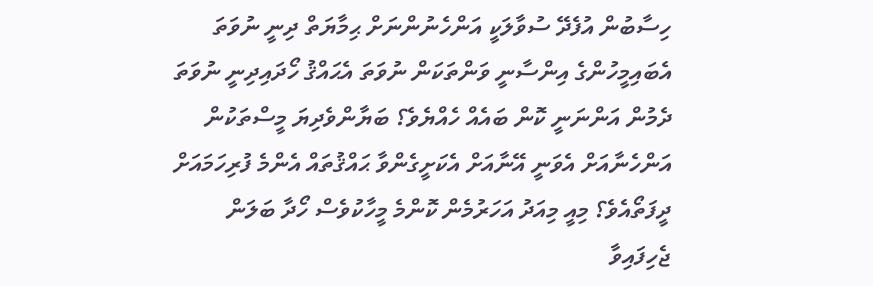ހިސާބުން އުފެދޭ ސުވާލަކީ އަންހެނުންނަށް ޙިމާޔަތް ދިނީ ނުވަތަ އެބައިމީހުންގެ އިންސާނީ ވަންތަކަން ނުވަތަ އެޙައްޤު ހޯދައިދިނީ ނުވަތަ ދެމުން އަންނަނީ ކޮން ބައެއް ހެއްޔެވެ؟ ބަޔާންވެދިޔަ މީސްތަކުން އަންހެނާއަށް އެވަނީ އޭނާއަށް އެކަށީގެންވާ ޙައްޤުތައް އެންމެ ފުރިހަމައަށް ދީފަތޯއެވެ؟ މިއީ މިއަދު އަހަރުމެން ކޮންމެ މީހާކުވެސް ހޯދާ ބަލަން ޖެހިފައިވާ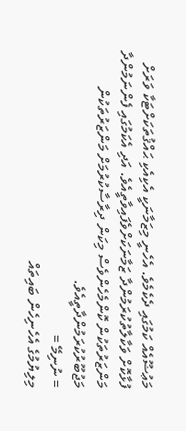މަޢުޟޫއެއް ކަމުގައި ދެކެމެވެ. އެހެނީ މިޒަމާނަކީ އެކިއެކި ޙައްޤުތަކަށްޓަކާ ވަރަށް ފުޅާކޮށް ވަކާލާތުކުރަމުންދާ ޒަމާނަކަށްވެފައިވާތީއެވެ. އަދި އެކަމުގައި ފެންނަމުންދާ މަންޒަރުތަކުން ކޮންމެހެންވެސް މިކަން ދިރާސާކުރުމަށް މަންޒަރުތަކުން މަޖުބޫރުކުރަމުންދާތީއެވެ.
= ނުނިމޭ =
މިލިޔުމުގެ އެހެނިހެން ބައިތައް